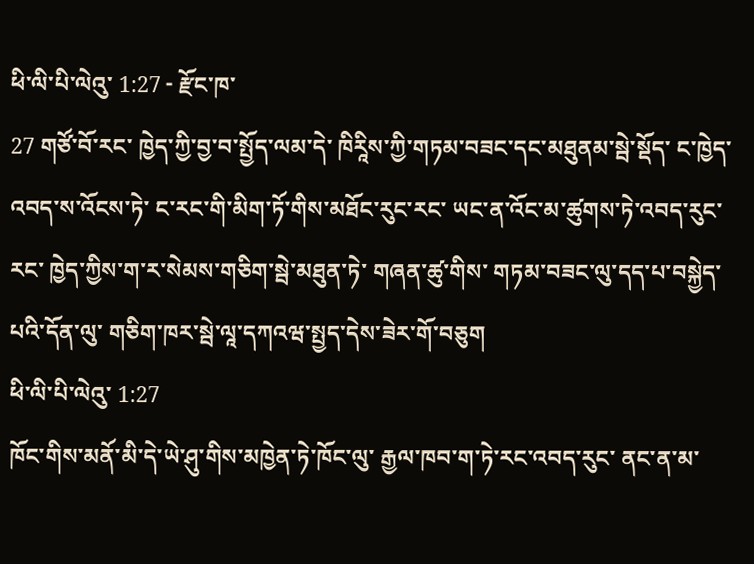ཕི་ལི་པི་ལེའུ་ 1:27 - རྫོང་ཁ་
27 གཙོ་བོ་རང་ ཁྱེད་ཀྱི་བྱ་བ་སྤྱོད་ལམ་དེ་ ཁིརཱིས་ཀྱི་གཏམ་བཟང་དང་མཐུནམ་སྦེ་སྡོད་ ང་ཁྱེད་འབད་ས་འོངས་ཏེ་ ང་རང་གི་མིག་ཏོ་གིས་མཐོང་རུང་རང་ ཡང་ན་འོང་མ་ཚུགས་ཏེ་འབད་རུང་རང་ ཁྱེད་ཀྱིས་ག་ར་སེམས་གཅིག་སྦེ་མཐུན་ཏེ་ གཞན་ཚུ་གིས་ གཏམ་བཟང་ལུ་དད་པ་བསྐྱེད་པའི་དོན་ལུ་ གཅིག་ཁར་སྦེ་ལཱ་དཀའཝ་སྤྱད་དེས་ཟེར་གོ་བཅུག
ཕི་ལི་པི་ལེའུ་ 1:27
ཁོང་གིས་མནོ་མི་དེ་ཡེ་ཤུ་གིས་མཁྱེན་ཏེ་ཁོང་ལུ་ རྒྱལ་ཁབ་ག་ཏེ་རང་འབད་རུང་ ནང་ན་མ་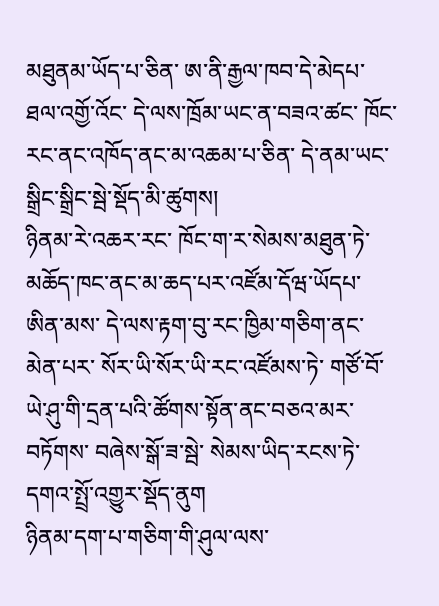མཐུནམ་ཡོད་པ་ཅིན་ ཨ་ནི་རྒྱལ་ཁབ་དེ་མེདཔ་ཐལ་འགྱོ་འོང་ དེ་ལས་ཁྲོམ་ཡང་ན་བཟའ་ཚང་ ཁོང་རང་ནང་འཁོད་ནང་མ་འཆམ་པ་ཅིན་ དེ་ནམ་ཡང་སྒྲིང་སྒྲིང་སྦེ་སྡོད་མི་ཚུགས།
ཉིནམ་རེ་འཆར་རང་ ཁོང་ག་ར་སེམས་མཐུན་ཏེ་ མཆོད་ཁང་ནང་མ་ཆད་པར་འཛོམ་དོཝ་ཡོདཔ་ཨིན་མས་ དེ་ལས་རྟག་བུ་རང་ཁྱིམ་གཅིག་ནང་མེན་པར་ སོར་ཡི་སོར་ཡི་རང་འཛོམས་ཏེ་ གཙོ་བོ་ཡེ་ཤུ་གི་དྲན་པའི་ཚོགས་སྟོན་ནང་བཅའ་མར་བཏོགས་ བཞེས་སྒོ་ཟ་སྦེ་ སེམས་ཡིད་རངས་ཏེ་ དགའ་སྤྲོ་འགྱུར་སྡོད་ནུག
ཉིནམ་དག་པ་གཅིག་གི་ཤུལ་ལས་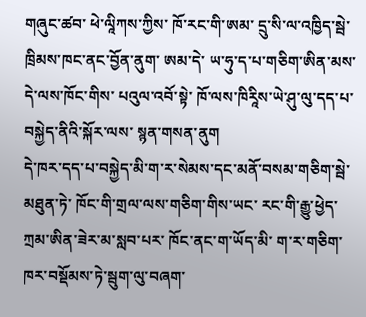གཞུང་ཚབ་ ཕེ་ལཱིཀས་ཀྱིས་ ཁོ་རང་གི་ཨམ་ དྲུ་སི་ལ་འཁྱིད་སྦེ་ ཁྲིམས་ཁང་ནང་བྱོན་ནུག་ ཨམ་དེ་ ཡ་ཧུ་ད་པ་གཅིག་ཨིན་མས་ དེ་ལས་ཁོང་གིས་ པའུལ་འབོ་སྟེ་ ཁོ་ལས་ཁིརཱིས་ཡེ་ཤུ་ལུ་དད་པ་བསྐྱེད་ནིའི་སྐོར་ལས་ སྙན་གསན་ནུག
དེ་ཁར་དད་པ་བསྐྱེད་མི་ག་ར་སེམས་དང་མནོ་བསམ་གཅིག་སྦེ་མཐུན་ཏེ་ ཁོང་གི་གྲལ་ལས་གཅིག་གིས་ཡང་ རང་གི་རྒྱུ་ཕྱེད་ཀྲམ་ཨིན་ཟེར་མ་སླབ་པར་ ཁོང་ནང་ག་ཡོད་མི་ ག་ར་གཅིག་ཁར་བསྡོམས་ཏེ་སྦུག་ལུ་བཞག་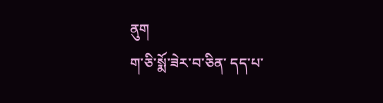ནུག
ག་ཅི་སྨོ་ཟེར་བ་ཅིན་ དད་པ་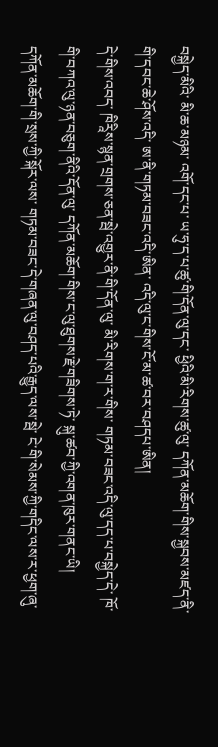བསྐྱེད་མིའི་ མི་ཆ་མཉམ་ འགོ་དང་པ་ ཡ་ཧུ་ད་པ་ཚུ་གི་དོན་ལུ་དང་ ཕྱིའི་མི་རིགས་ཚུ་ལུ་ དཀོན་མཆོག་གིས་སྐྱབས་མཛད་ནི་གི་དབང་ཆེ་ཤོས་འདི་ ཨ་ནི་གཏམ་བཟང་འདི་ཨིན་ འདི་ལུ་ང་གིས་ངོ་མ་ཚ་བར་བཤདཔ་ཨིན།
དེ་གིས་འབད་ ཁིརཱིས་སྙན་གྲགས་ཅན་སྦེ་འགྱུར་ནི་གི་དོན་ལུ་ མི་རིགས་ག་ར་གིས་ གཏམ་བཟང་འདི་ལུ་དད་པ་བསྐྱེད་དེ་ ཁོ་གི་བཀའ་ལུ་ཉན་བཅུག་ནིའི་དོན་ལུ་ དཀོན་མཆོག་གིས་ང་ལུ་ཐུགས་རྗེ་གཟིགས་ཏེ་ སྐུ་ཚབ་ཀྱི་འགན་ཁུར་གནང་ཡི།
དཀོན་མཆོག་གི་སྲས་ཀྱི་སྐོར་ལས་ གཏམ་བཟང་དེ་གཞན་ལུ་བཤད་པའི་རྒྱུད་ལས་སྦེ་ ངེ་གི་སེམས་ཀྱི་གདིང་ལས་ར་ཕྱག་ཞུ་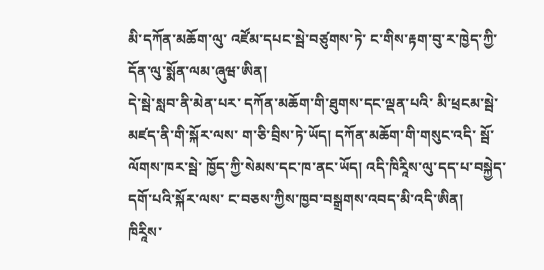མི་དཀོན་མཆོག་ལུ་ འཛོམ་དཔང་སྦེ་བཙུགས་ཏེ་ ང་གིས་རྟག་བུ་ར་ཁྱེད་ཀྱི་དོན་ལུ་སྨོན་ལམ་ཞུཝ་ཨིན།
དེ་སྦེ་སླབ་ནི་མེན་པར་ དཀོན་མཆོག་གི་ཐུགས་དང་ལྡན་པའི་ མི་ཕྲངམ་སྦེ་མཛད་ནི་གི་སྐོར་ལས་ ག་ཅི་བྲིས་ཏེ་ཡོད། དཀོན་མཆོག་གི་གསུང་འདི་ སྦོ་ལོགས་ཁར་སྦེ་ ཁྱོད་ཀྱི་སེམས་དང་ཁ་ནང་ཡོད། འདི་ཁིརཱིས་ལུ་དད་པ་བསྐྱེད་དགོ་པའི་སྐོར་ལས་ ང་བཅས་ཀྱིས་ཁྱབ་བསྒྲགས་འབད་མི་འདི་ཨིན།
ཁིརཱིས་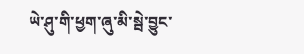ཡེ་ཤུ་གི་ཕྱག་ཞུ་མི་སྦེ་བྱུང་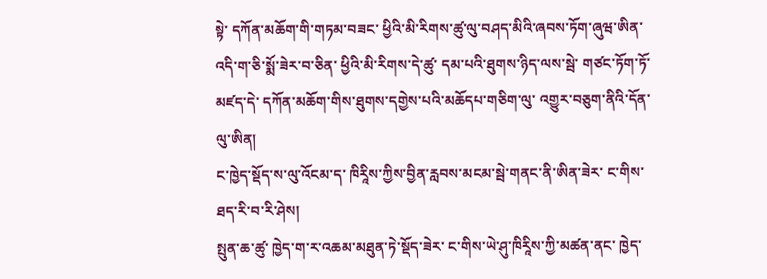སྟེ་ དཀོན་མཆོག་གི་གཏམ་བཟང་ ཕྱིའི་མི་རིགས་ཚུ་ལུ་བཤད་མིའི་ཞབས་ཏོག་ཞུཝ་ཨིན་ འདི་ག་ཅི་སྨོ་ཟེར་བ་ཅིན་ ཕྱིའི་མི་རིགས་དེ་ཚུ་ དམ་པའི་ཐུགས་ཉིད་ལས་སྦེ་ གཙང་ཏོག་ཏོ་མཛད་དེ་ དཀོན་མཆོག་གིས་ཐུགས་དགྱེས་པའི་མཆོདཔ་གཅིག་ལུ་ འགྱུར་བཅུག་ནིའི་དོན་ལུ་ཨིན།
ང་ཁྱེད་སྡོད་ས་ལུ་འོངམ་ད་ ཁིརཱིས་ཀྱིས་བྱིན་རླབས་མངམ་སྦེ་གནང་ནི་ཨིན་ཟེར་ ང་གིས་ཐད་རི་བ་རི་ཤེས།
སྤུན་ཆ་ཚུ་ ཁྱེད་ག་ར་འཆམ་མཐུན་ཏེ་སྡོད་ཟེར་ ང་གིས་ཡེ་ཤུ་ཁིརཱིས་ཀྱི་མཚན་ནང་ ཁྱེད་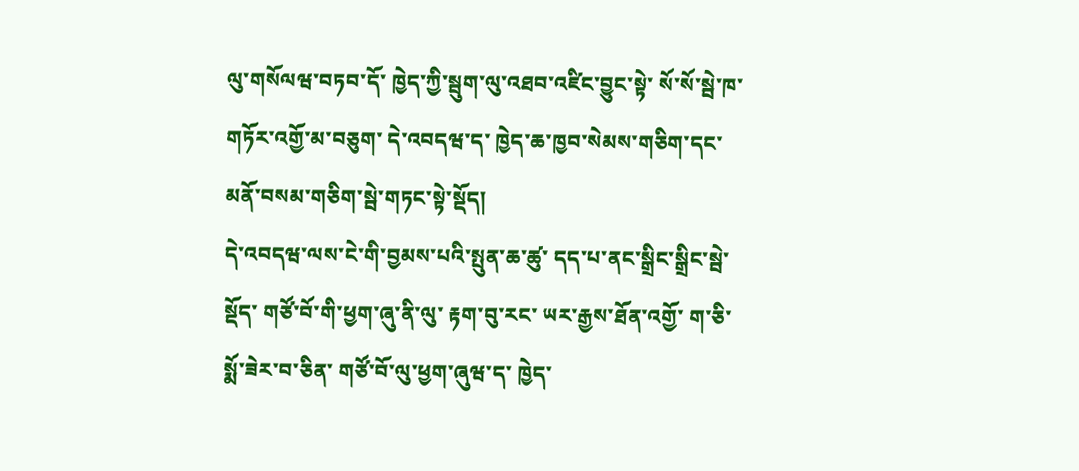ལུ་གསོལཝ་བཏབ་དོ་ ཁྱེད་ཀྱི་སྦུག་ལུ་འཐབ་འཛིང་བྱུང་སྟེ་ སོ་སོ་སྦེ་ཁ་གཏོར་འགྱོ་མ་བཅུག་ དེ་འབདཝ་ད་ ཁྱེད་ཆ་ཁྱབ་སེམས་གཅིག་དང་ མནོ་བསམ་གཅིག་སྦེ་གཏང་སྟེ་སྡོད།
དེ་འབདཝ་ལས་ངེ་གི་བྱམས་པའི་སྤུན་ཆ་ཚུ་ དད་པ་ནང་སྒྲིང་སྒྲིང་སྦེ་སྡོད་ གཙོ་བོ་གི་ཕྱག་ཞུ་ནི་ལུ་ རྟག་བུ་རང་ ཡར་རྒྱས་ཐོན་འགྱོ་ ག་ཅི་སྨོ་ཟེར་བ་ཅིན་ གཙོ་བོ་ལུ་ཕྱག་ཞུཝ་ད་ ཁྱེད་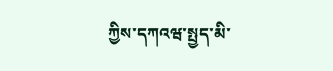ཀྱིས་དཀའཝ་སྤྱད་མི་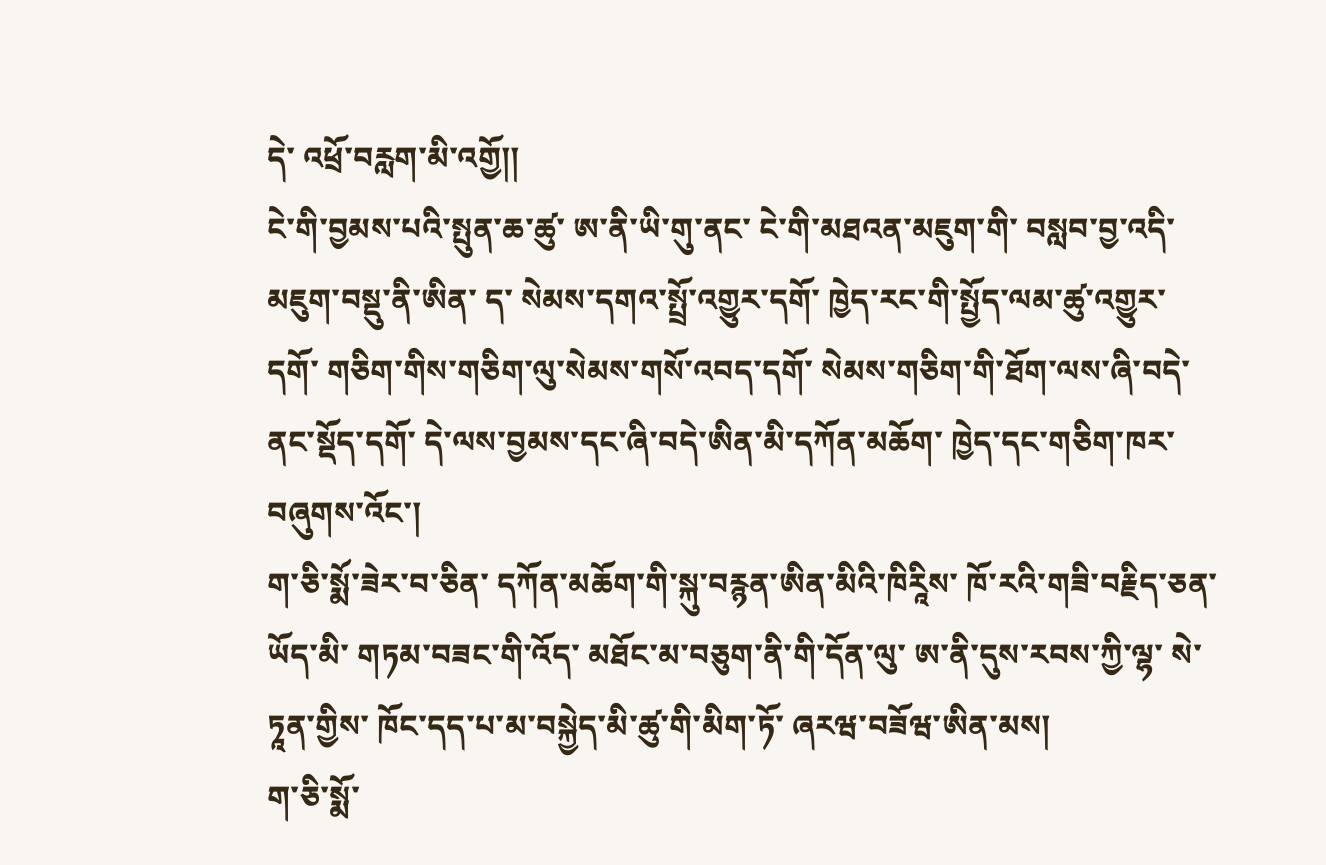དེ་ འཕྲོ་བརླག་མི་འགྱོ།།
ངེ་གི་བྱམས་པའི་སྤུན་ཆ་ཚུ་ ཨ་ནི་ཡི་གུ་ནང་ ངེ་གི་མཐའན་མཇུག་གི་ བསླབ་བྱ་འདི་མཇུག་བསྡུ་ནི་ཨིན་ ད་ སེམས་དགའ་སྤྲོ་འགྱུར་དགོ་ ཁྱེད་རང་གི་སྤྱོད་ལམ་ཚུ་འགྱུར་དགོ་ གཅིག་གིས་གཅིག་ལུ་སེམས་གསོ་འབད་དགོ་ སེམས་གཅིག་གི་ཐོག་ལས་ཞི་བདེ་ནང་སྡོད་དགོ་ དེ་ལས་བྱམས་དང་ཞི་བདེ་ཨིན་མི་དཀོན་མཆོག་ ཁྱེད་དང་གཅིག་ཁར་བཞུགས་འོང་།
ག་ཅི་སྨོ་ཟེར་བ་ཅིན་ དཀོན་མཆོག་གི་སྐུ་བརྙན་ཨིན་མིའི་ཁིརཱིས་ ཁོ་རའི་གཟི་བརྗིད་ཅན་ཡོད་མི་ གཏམ་བཟང་གི་འོད་ མཐོང་མ་བཅུག་ནི་གི་དོན་ལུ་ ཨ་ནི་དུས་རབས་ཀྱི་ལྷ་ སེ་ཏཱན་གྱིས་ ཁོང་དད་པ་མ་བསྐྱེད་མི་ཚུ་གི་མིག་ཏོ་ ཞརཝ་བཟོཝ་ཨིན་མས།
ག་ཅི་སྨོ་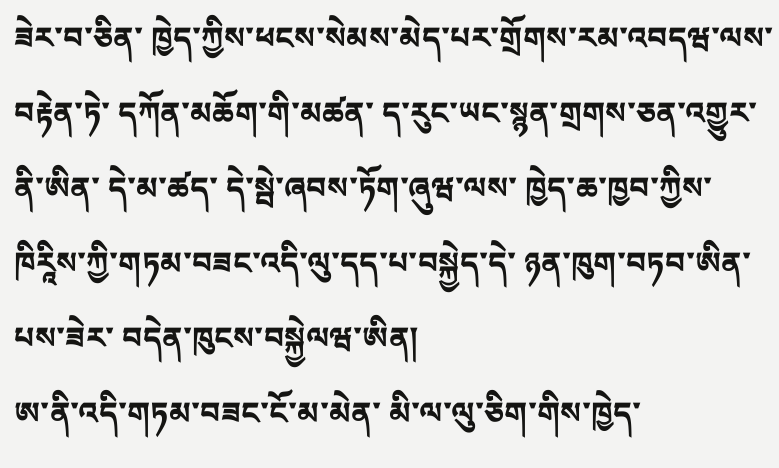ཟེར་བ་ཅིན་ ཁྱེད་ཀྱིས་ཕངས་སེམས་མེད་པར་གྲོགས་རམ་འབདཝ་ལས་བརྟེན་ཏེ་ དཀོན་མཆོག་གི་མཚན་ ད་རུང་ཡང་སྙན་གྲགས་ཅན་འགྱུར་ནི་ཨིན་ དེ་མ་ཚད་ དེ་སྦེ་ཞབས་ཏོག་ཞུཝ་ལས་ ཁྱེད་ཆ་ཁྱབ་ཀྱིས་ ཁིརཱིས་ཀྱི་གཏམ་བཟང་འདི་ལུ་དད་པ་བསྐྱེད་དེ་ ཉན་ཁུག་བཏབ་ཨིན་པས་ཟེར་ བདེན་ཁུངས་བསྐྱེལཝ་ཨིན།
ཨ་ནི་འདི་གཏམ་བཟང་ངོ་མ་མེན་ མི་ལ་ལུ་ཅིག་གིས་ཁྱེད་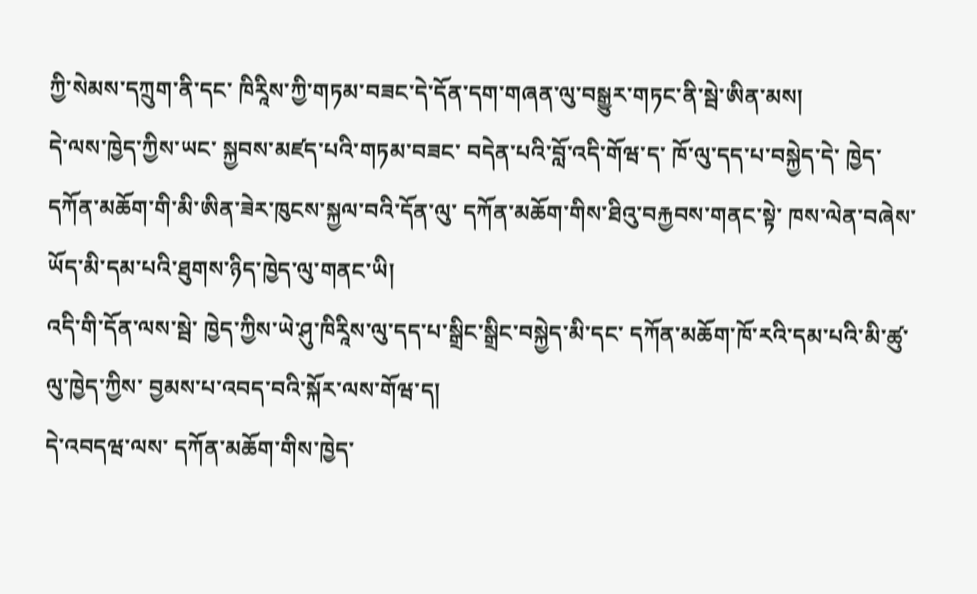ཀྱི་སེམས་དཀྲུག་ནི་དང་ ཁིརཱིས་ཀྱི་གཏམ་བཟང་དེ་དོན་དག་གཞན་ལུ་བསྒྱུར་གཏང་ནི་སྦེ་ཨིན་མས།
དེ་ལས་ཁྱེད་ཀྱིས་ཡང་ སྐྱབས་མཛད་པའི་གཏམ་བཟང་ བདེན་པའི་བློ་འདི་གོཝ་ད་ ཁོ་ལུ་དད་པ་བསྐྱེད་དེ་ ཁྱེད་དཀོན་མཆོག་གི་མི་ཨིན་ཟེར་ཁུངས་སྐྱལ་བའི་དོན་ལུ་ དཀོན་མཆོག་གིས་ཐིའུ་བརྐྱབས་གནང་སྟེ་ ཁས་ལེན་བཞེས་ཡོད་མི་དམ་པའི་ཐུགས་ཉིད་ཁྱེད་ལུ་གནང་ཡི།
འདི་གི་དོན་ལས་སྦེ་ ཁྱེད་ཀྱིས་ཡེ་ཤུ་ཁིརཱིས་ལུ་དད་པ་སྒྲིང་སྒྲིང་བསྐྱེད་མི་དང་ དཀོན་མཆོག་ཁོ་རའི་དམ་པའི་མི་ཚུ་ལུ་ཁྱེད་ཀྱིས་ བྱམས་པ་འབད་བའི་སྐོར་ལས་གོཝ་ད།
དེ་འབདཝ་ལས་ དཀོན་མཆོག་གིས་ཁྱེད་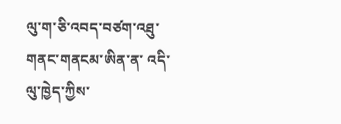ལུ་ག་ཅི་འབད་བཙག་འཐུ་གནང་གནངམ་ཨིན་ན་ འདི་ལུ་ཁྱེད་ཀྱིས་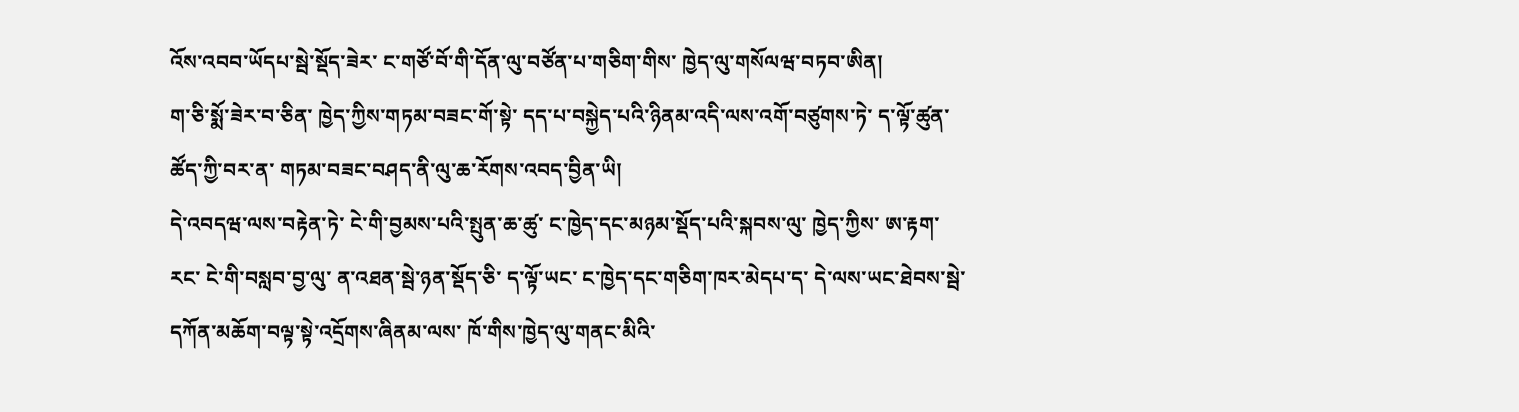འོས་འབབ་ཡོདཔ་སྦེ་སྡོད་ཟེར་ ང་གཙོ་བོ་གི་དོན་ལུ་བཙོན་པ་གཅིག་གིས་ ཁྱེད་ལུ་གསོལཝ་བཏབ་ཨིན།
ག་ཅི་སྨོ་ཟེར་བ་ཅིན་ ཁྱེད་ཀྱིས་གཏམ་བཟང་གོ་སྟེ་ དད་པ་བསྐྱེད་པའི་ཉིནམ་འདི་ལས་འགོ་བཙུགས་ཏེ་ ད་ལྟོ་ཚུན་ཚོད་ཀྱི་བར་ན་ གཏམ་བཟང་བཤད་ནི་ལུ་ཆ་རོགས་འབད་བྱིན་ཡི།
དེ་འབདཝ་ལས་བརྟེན་ཏེ་ ངེ་གི་བྱམས་པའི་སྤུན་ཆ་ཚུ་ ང་ཁྱེད་དང་མཉམ་སྡོད་པའི་སྐབས་ལུ་ ཁྱེད་ཀྱིས་ ཨ་རྟག་རང་ ངེ་གི་བསླབ་བྱ་ལུ་ ན་འཐན་སྦེ་ཉན་སྡོད་ཅི་ ད་ལྟོ་ཡང་ ང་ཁྱེད་དང་གཅིག་ཁར་མེདཔ་ད་ དེ་ལས་ཡང་ཐེབས་སྦེ་ དཀོན་མཆོག་བལྟ་སྟེ་འདྲོགས་ཞིནམ་ལས་ ཁོ་གིས་ཁྱེད་ལུ་གནང་མིའི་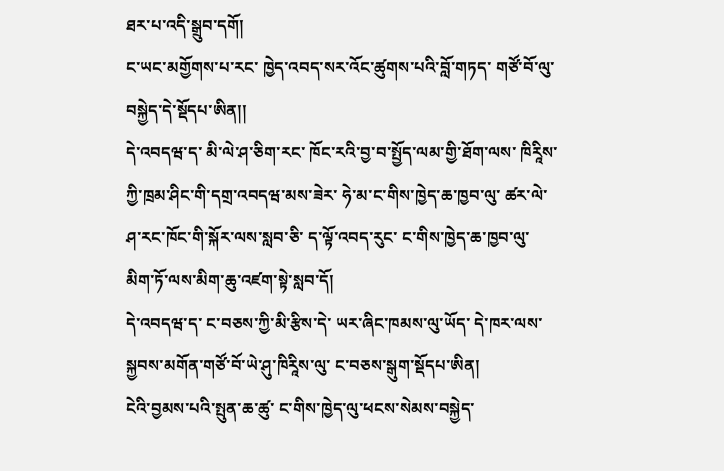ཐར་པ་འདི་སྒྲུབ་དགོ།
ང་ཡང་མགྱོགས་པ་རང་ ཁྱེད་འབད་སར་འོང་ཚུགས་པའི་བློ་གཏད་ གཙོ་བོ་ལུ་བསྐྱེད་དེ་སྡོདཔ་ཨིན།།
དེ་འབདཝ་ད་ མི་ལེ་ཤ་ཅིག་རང་ ཁོང་རའི་བྱ་བ་སྤྱོད་ལམ་གྱི་ཐོག་ལས་ ཁིརཱིས་ཀྱི་ཁྲམ་ཤིང་གི་དགྲ་འབདཝ་མས་ཟེར་ ཧེ་མ་ང་གིས་ཁྱེད་ཆ་ཁྱབ་ལུ་ ཚར་ལེ་ཤ་རང་ཁོང་གི་སྐོར་ལས་སླབ་ཅི་ ད་ལྟོ་འབད་རུང་ ང་གིས་ཁྱེད་ཆ་ཁྱབ་ལུ་ མིག་ཏོ་ལས་མིག་ཆུ་འཛག་སྟེ་སླབ་དོ།
དེ་འབདཝ་ད་ ང་བཅས་ཀྱི་མི་རྩིས་དེ་ ཡར་ཞིང་ཁམས་ལུ་ཡོད་ དེ་ཁར་ལས་སྐྱབས་མགོན་གཙོ་བོ་ཡེ་ཤུ་ཁིརཱིས་ལུ་ ང་བཅས་སྒུག་སྡོདཔ་ཨིན།
ངེའི་བྱམས་པའི་སྤུན་ཆ་ཚུ་ ང་གིས་ཁྱེད་ལུ་ཕངས་སེམས་བསྐྱེད་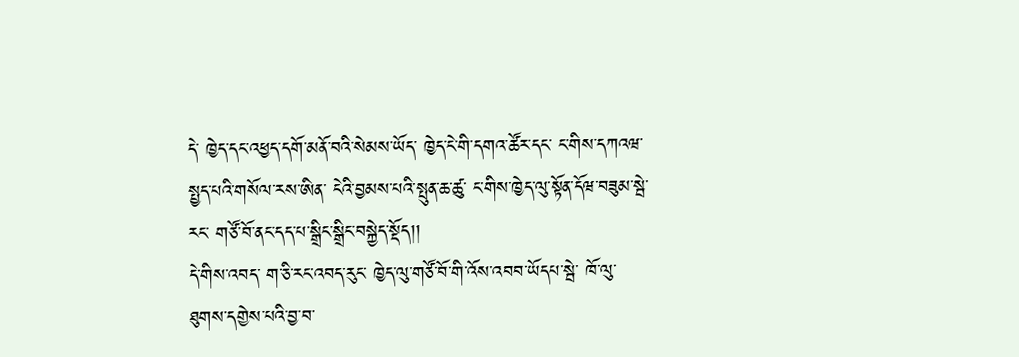དེ་ ཁྱེད་དང་འཕྱད་དགོ་མནོ་བའི་སེམས་ཡོད་ ཁྱེད་ངེ་གི་དགའ་ཚོར་དང་ ང་གིས་དཀའཝ་སྤྱད་པའི་གསོལ་རས་ཨིན་ ངེའི་བྱམས་པའི་སྤུན་ཆ་ཚུ་ ང་གིས་ཁྱེད་ལུ་སྟོན་དོཝ་བཟུམ་སྦེ་རང་ གཙོ་བོ་ནང་དད་པ་སྒྲིང་སྒྲིང་བསྐྱེད་སྡོད།།
དེ་གིས་འབད་ ག་ཅི་རང་འབད་རུང་ ཁྱེད་ལུ་གཙོ་བོ་གི་འོས་འབབ་ཡོདཔ་སྦེ་ ཁོ་ལུ་ཐུགས་དགྱེས་པའི་བྱ་བ་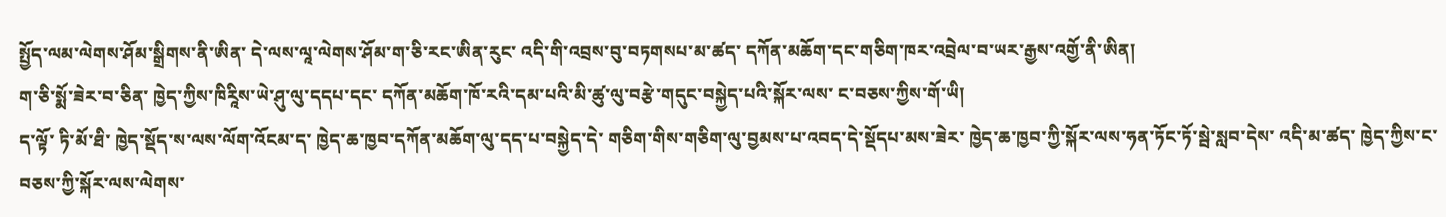སྤྱོད་ལམ་ལེགས་ཤོམ་སྒྲིགས་ནི་ཨིན་ དེ་ལས་ལཱ་ལེགས་ཤོམ་ག་ཅི་རང་ཨིན་རུང་ འདི་གི་འབྲས་བུ་བཏགསཔ་མ་ཚད་ དཀོན་མཆོག་དང་གཅིག་ཁར་འབྲེལ་བ་ཡར་རྒྱས་འགྱོ་ནི་ཨིན།
ག་ཅི་སྨོ་ཟེར་བ་ཅིན་ ཁྱེད་ཀྱིས་ཁིརཱིས་ཡེ་ཤུ་ལུ་དདཔ་དང་ དཀོན་མཆོག་ཁོ་རའི་དམ་པའི་མི་ཚུ་ལུ་བརྩེ་གདུང་བསྐྱེད་པའི་སྐོར་ལས་ ང་བཅས་ཀྱིས་གོ་ཡི།
ད་ལྟོ་ ཏི་མོ་ཐི་ ཁྱེད་སྡོད་ས་ལས་ལོག་འོངམ་ད་ ཁྱེད་ཆ་ཁྱབ་དཀོན་མཆོག་ལུ་དད་པ་བསྐྱེད་དེ་ གཅིག་གིས་གཅིག་ལུ་བྱམས་པ་འབད་དེ་སྡོདཔ་མས་ཟེར་ ཁྱེད་ཆ་ཁྱབ་ཀྱི་སྐོར་ལས་ཧན་ཏོང་ཏོ་སྦེ་སླབ་དེས་ འདི་མ་ཚད་ ཁྱེད་ཀྱིས་ང་བཅས་ཀྱི་སྐོར་ལས་ལེགས་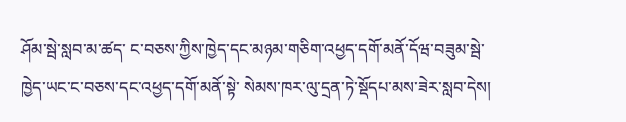ཤོམ་སྦེ་སླབ་མ་ཚད་ ང་བཅས་ཀྱིས་ཁྱེད་དང་མཉམ་གཅིག་འཕྱད་དགོ་མནོ་དོཝ་བཟུམ་སྦེ་ ཁྱེད་ཡང་ང་བཅས་དང་འཕྱད་དགོ་མནོ་སྟེ་ སེམས་ཁར་ལུ་དྲན་ཏེ་སྡོདཔ་མས་ཟེར་སླབ་དེས།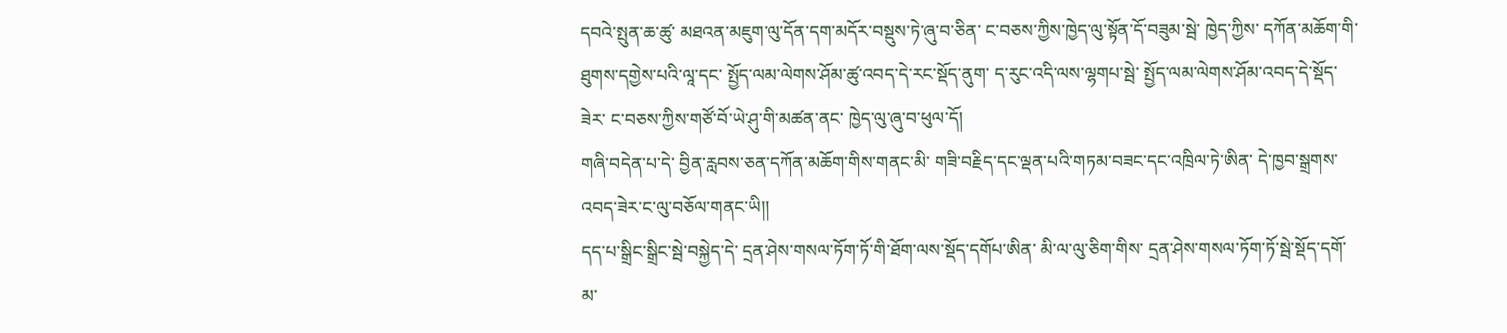དབའེ་སྤུན་ཆ་ཚུ་ མཐའན་མཇུག་ལུ་དོན་དག་མདོར་བསྡུས་ཏེ་ཞུ་བ་ཅིན་ ང་བཅས་ཀྱིས་ཁྱེད་ལུ་སྟོན་དོ་བཟུམ་སྦེ་ ཁྱེད་ཀྱིས་ དཀོན་མཆོག་གི་ཐུགས་དགྱེས་པའི་ལཱ་དང་ སྤྱོད་ལམ་ལེགས་ཤོམ་ཚུ་འབད་དེ་རང་སྡོད་ནུག་ ད་རུང་འདི་ལས་ལྷགཔ་སྦེ་ སྤྱོད་ལམ་ལེགས་ཤོམ་འབད་དེ་སྡོད་ཟེར་ ང་བཅས་ཀྱིས་གཙོ་བོ་ཡེ་ཤུ་གི་མཚན་ནང་ ཁྱེད་ལུ་ཞུ་བ་ཕུལ་དོ།
གཞི་བདེན་པ་དེ་ བྱིན་རླབས་ཅན་དཀོན་མཆོག་གིས་གནང་མི་ གཟི་བརྗིད་དང་ལྡན་པའི་གཏམ་བཟང་དང་འཁྲིལ་ཏེ་ཨིན་ དེ་ཁྱབ་སྒྲགས་འབད་ཟེར་ང་ལུ་བཅོལ་གནང་ཡི།།
དད་པ་སྒྲིང་སྒྲིང་སྦེ་བསྐྱེད་དེ་ དྲན་ཤེས་གསལ་ཏོག་ཏོ་གི་ཐོག་ལས་སྡོད་དགོཔ་ཨིན་ མི་ལ་ལུ་ཅིག་གིས་ དྲན་ཤེས་གསལ་ཏོག་ཏོ་སྦེ་སྡོད་དགོ་མ་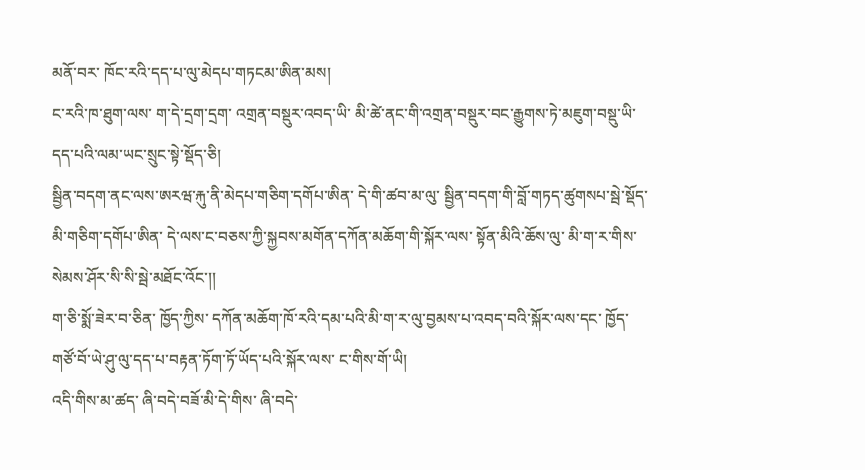མནོ་བར་ ཁོང་རའི་དད་པ་ལུ་མེདཔ་གཏངམ་ཨིན་མས།
ང་རའི་ཁ་ཐུག་ལས་ ག་དེ་དྲག་དྲག་ འགྲན་བསྡུར་འབད་ཡི་ མི་ཚེ་ནང་གི་འགྲན་བསྡུར་བང་རྒྱུགས་ཏེ་མཇུག་བསྡུ་ཡི་ དད་པའི་ལམ་ཡང་སྲུང་སྟེ་སྡོད་ཅི།
སྦྱིན་བདག་ནང་ལས་ཨརཝ་རྐུ་ནི་མེདཔ་གཅིག་དགོཔ་ཨིན་ དེ་གི་ཚབ་མ་ལུ་ སྦྱིན་བདག་གི་བློ་གཏད་ཚུགསཔ་སྦེ་སྡོད་མི་གཅིག་དགོཔ་ཨིན་ དེ་ལས་ང་བཅས་ཀྱི་སྐྱབས་མགོན་དཀོན་མཆོག་གི་སྐོར་ལས་ སྟོན་མིའི་ཆོས་ལུ་ མི་ག་ར་གིས་ སེམས་ཤོར་སི་སི་སྦེ་མཐོང་འོང་།།
ག་ཅི་སྨོ་ཟེར་བ་ཅིན་ ཁྱོད་ཀྱིས་ དཀོན་མཆོག་ཁོ་རའི་དམ་པའི་མི་ག་ར་ལུ་བྱམས་པ་འབད་བའི་སྐོར་ལས་དང་ ཁྱོད་གཙོ་བོ་ཡེ་ཤུ་ལུ་དད་པ་བརྟན་ཏོག་ཏོ་ཡོད་པའི་སྐོར་ལས་ ང་གིས་གོ་ཡི།
འདི་གིས་མ་ཚད་ ཞི་བདེ་བཟོ་མི་དེ་གིས་ ཞི་བདེ་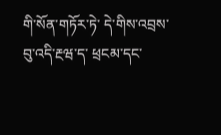གི་སོན་གཏོར་ཏེ་ དེ་གིས་འབྲས་བུ་འདི་རྔཝ་ད་ ཕྲངམ་དང་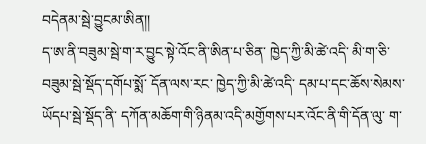བདེནམ་སྦེ་བྱུངམ་ཨིན།།
ད་ཨ་ནི་བཟུམ་སྦེ་ག་ར་བྱུང་སྟེ་འོང་ནི་ཨིན་པ་ཅིན་ ཁྱེད་ཀྱི་མི་ཚེ་འདི་ མི་ག་ཅི་བཟུམ་སྦེ་སྡོད་དགོཔ་སྨོ་ དོན་ལས་རང་ ཁྱེད་ཀྱི་མི་ཚེ་འདི་ དམ་པ་དང་ཆོས་སེམས་ཡོདཔ་སྦེ་སྡོད་ནི་ དཀོན་མཆོག་གི་ཉིནམ་འདི་མགྱོགས་པར་འོང་ནི་གི་དོན་ལུ་ ག་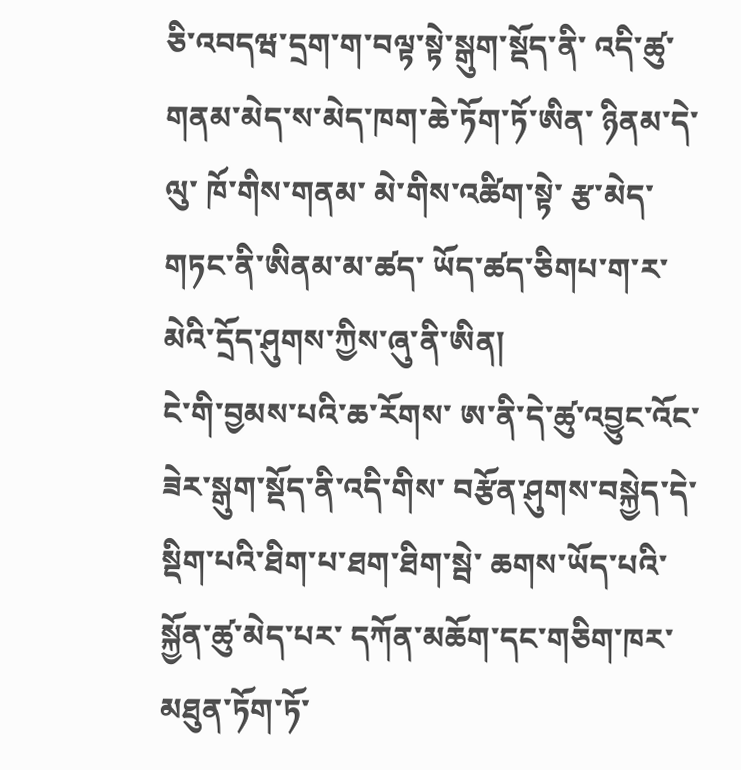ཅི་འབདཝ་དྲག་ག་བལྟ་སྟེ་སྒུག་སྡོད་ནི་ འདི་ཚུ་གནམ་མེད་ས་མེད་ཁག་ཆེ་ཏོག་ཏོ་ཨིན་ ཉིནམ་དེ་ལུ་ ཁོ་གིས་གནམ་ མེ་གིས་འཚིག་སྟེ་ རྩ་མེད་གཏང་ནི་ཨིནམ་མ་ཚད་ ཡོད་ཚད་ཅིགཔ་ག་ར་ མེའི་དྲོད་ཤུགས་ཀྱིས་ཞུ་ནི་ཨིན།
ངེ་གི་བྱམས་པའི་ཆ་རོགས་ ཨ་ནི་དེ་ཚུ་འབྱུང་འོང་ཟེར་སྒུག་སྡོད་ནི་འདི་གིས་ བརྩོན་ཤུགས་བསྐྱེད་དེ་ སྡིག་པའི་ཐིག་པ་ཐག་ཐིག་སྦེ་ ཆགས་ཡོད་པའི་སྐྱོན་ཚུ་མེད་པར་ དཀོན་མཆོག་དང་གཅིག་ཁར་མཐུན་ཏོག་ཏོ་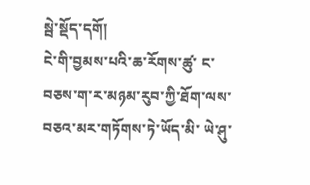སྦེ་སྡོད་དགོ།
ངེ་གི་བྱམས་པའི་ཆ་རོགས་ཚུ་ ང་བཅས་ག་ར་མཉམ་རུབ་ཀྱི་ཐོག་ལས་ བཅའ་མར་གཏོགས་ཏེ་ཡོད་མི་ ཡེ་ཤུ་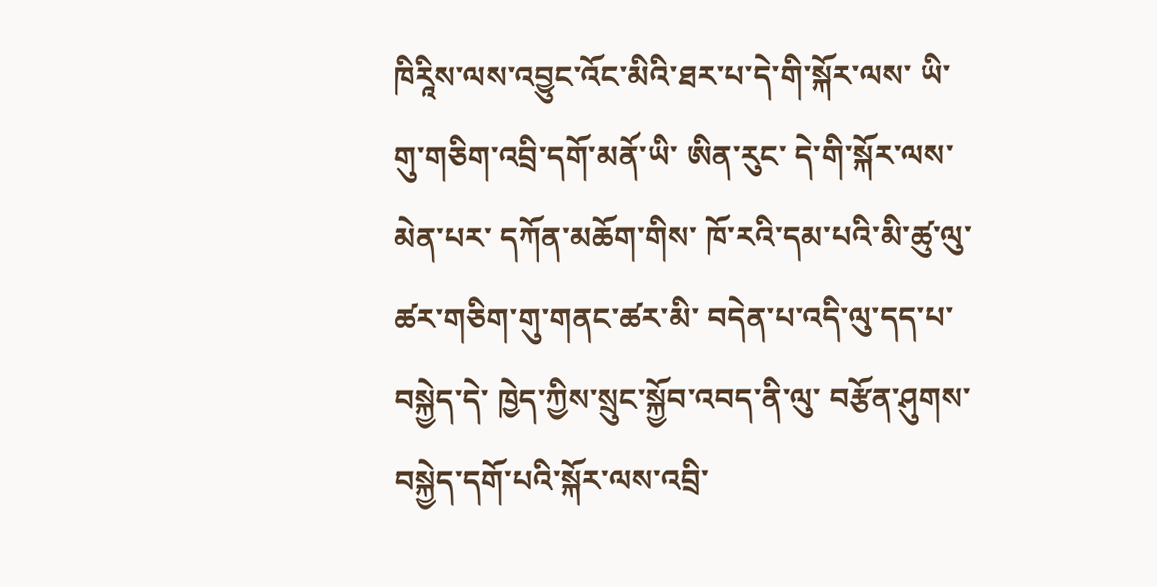ཁིརཱིས་ལས་འབྱུང་འོང་མིའི་ཐར་པ་དེ་གི་སྐོར་ལས་ ཡི་གུ་གཅིག་འབྲི་དགོ་མནོ་ཡི་ ཨིན་རུང་ དེ་གི་སྐོར་ལས་མེན་པར་ དཀོན་མཆོག་གིས་ ཁོ་རའི་དམ་པའི་མི་ཚུ་ལུ་ ཚར་གཅིག་གུ་གནང་ཚར་མི་ བདེན་པ་འདི་ལུ་དད་པ་བསྐྱེད་དེ་ ཁྱེད་ཀྱིས་སྲུང་སྐྱོབ་འབད་ནི་ལུ་ བརྩོན་ཤུགས་བསྐྱེད་དགོ་པའི་སྐོར་ལས་འབྲི་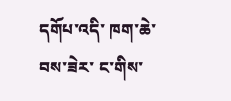དགོཔ་འདི་ ཁག་ཆེ་བས་ཟེར་ ང་གིས་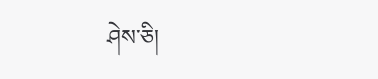ཤེས་ཅི།